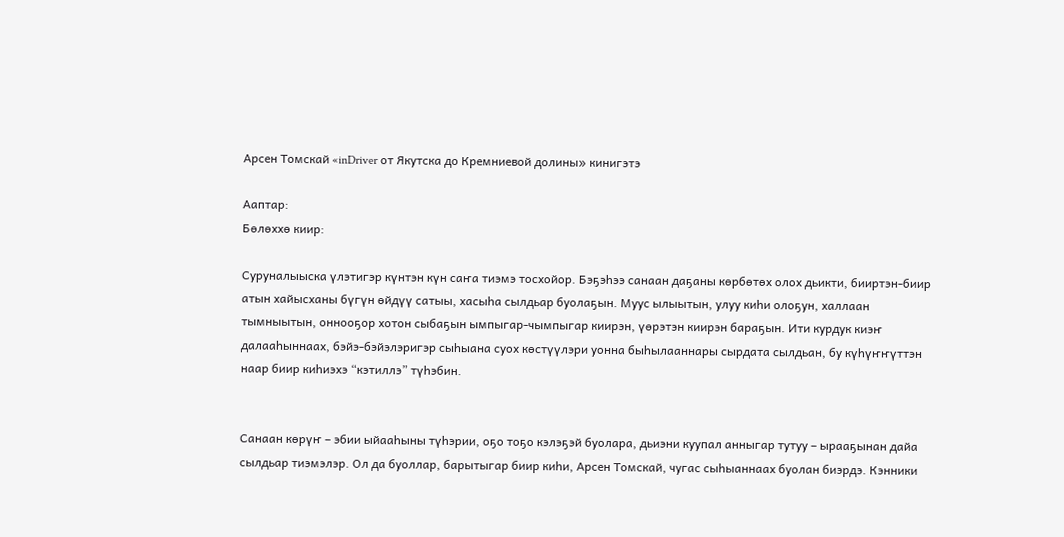Арсен Томскай «inDriver от Якутска до Кремниевой долины» кинигэтэ

Ааптар:
Бөлөххө киир:

Суруналыыска үлэтигэр күнтэн күн саҥа тиэмэ тосхойор. Бэҕэһээ санаан даҕаны көрбөтөх олох дьикти, бииртэн-биир атын хайысханы бүгүн өйдүү сатыы, хасыһа сылдьар буолаҕын. Муус ылыытын, улуу киһи олоҕун, халлаан тымныытын, оннооҕор хотон сыбаҕын ымпыгар-чымпыгар киирэн, үөрэтэн киирэн бараҕын. Ити курдук киэҥ далааһыннаах, бэйэ-бэйэлэригэр сыһыана суох көстүүлэри уонна быһылааннары сырдата сылдьан, бу күһүҥҥүттэн наар биир киһиэхэ “кэтиллэ” түһэбин.


Санаан көрүҥ – эбии ыйааһыны түһэрии, оҕо тоҕо кэлэҕэй буолара, дьиэни куупал анныгар тутуу – ырааҕынан дайа сылдьар тиэмэлэр. Ол да буоллар, барытыгар биир киһи, Арсен Томскай, чугас сыһыаннаах буолан биэрдэ. Кэнники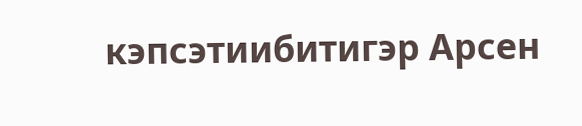кэпсэтиибитигэр Арсен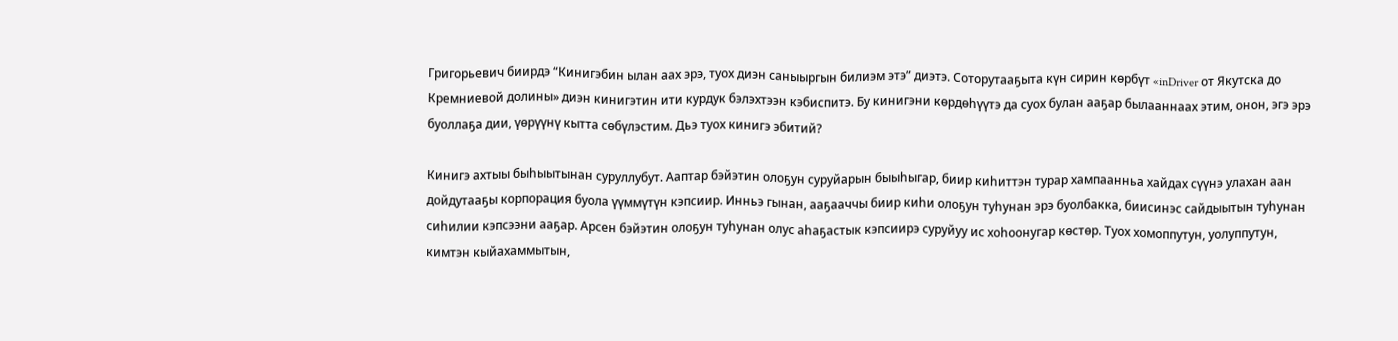Григорьевич биирдэ “Кинигэбин ылан аах эрэ, туох диэн саныыргын билиэм этэ” диэтэ. Соторутааҕыта күн сирин көрбүт «inDriver от Якутска до Кремниевой долины» диэн кинигэтин ити курдук бэлэхтээн кэбиспитэ. Бу кинигэни көрдөһүүтэ да суох булан ааҕар былааннаах этим, онон, эгэ эрэ буоллаҕа дии, үөрүүнү кытта сөбүлэстим. Дьэ туох кинигэ эбитий?

Кинигэ ахтыы быһыытынан суруллубут. Ааптар бэйэтин олоҕун суруйарын быыһыгар, биир киһиттэн турар хампаанньа хайдах сүүнэ улахан аан дойдутааҕы корпорация буола үүммүтүн кэпсиир. Инньэ гынан, ааҕааччы биир киһи олоҕун туһунан эрэ буолбакка, биисинэс сайдыытын туһунан  сиһилии кэпсээни ааҕар. Арсен бэйэтин олоҕун туһунан олус аһаҕастык кэпсиирэ суруйуу ис хоһоонугар көстөр. Туох хомоппутун, уолуппутун, кимтэн кыйахаммытын,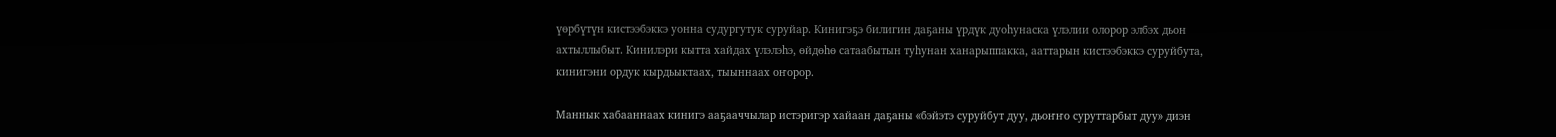үөрбүтүн кистээбэккэ уонна судургутук суруйар. Кинигэҕэ билигин даҕаны үрдүк дуоһунаска үлэлии олорор элбэх дьон ахтыллыбыт. Кинилэри кытта хайдах үлэлэһэ, өйдөһө сатаабытын туһунан ханарыппакка, ааттарын кистээбэккэ суруйбута, кинигэни ордук кырдьыктаах, тыыннаах оҥорор.

Маннык хабааннаах кинигэ ааҕааччылар истэригэр хайаан даҕаны «бэйэтэ суруйбут дуу, дьоҥҥо суруттарбыт дуу» диэн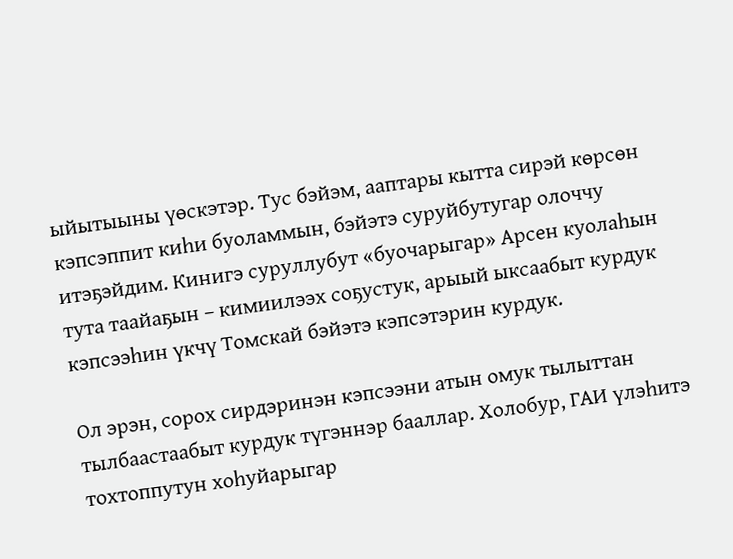ыйытыыны үөскэтэр. Тус бэйэм, ааптары кытта сирэй көрсөн кэпсэппит киһи буоламмын, бэйэтэ суруйбутугар олоччу итэҕэйдим. Кинигэ суруллубут «буочарыгар» Арсен куолаһын тута таайаҕын – кимиилээх соҕустук, арыый ыксаабыт курдук кэпсээһин үкчү Томскай бэйэтэ кэпсэтэрин курдук.

Ол эрэн, сорох сирдэринэн кэпсээни атын омук тылыттан тылбаастаабыт курдук түгэннэр бааллар. Холобур, ГАИ үлэһитэ тохтоппутун хоһуйарыгар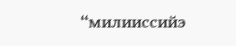“милииссийэ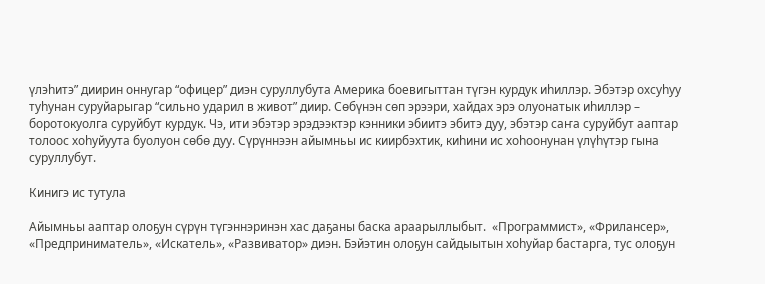үлэһитэ” диирин оннугар “офицер” диэн суруллубута Америка боевигыттан түгэн курдук иһиллэр. Эбэтэр охсуһуу туһунан суруйарыгар “сильно ударил в живот” диир. Сөбүнэн сөп эрээри, хайдах эрэ олуонатык иһиллэр – боротокуолга суруйбут курдук. Чэ, ити эбэтэр эрэдээктэр кэнники эбиитэ эбитэ дуу, эбэтэр саҥа суруйбут ааптар толоос хоһуйуута буолуон сөбө дуу. Сүрүннээн айымньы ис киирбэхтик, киһини ис хоһоонунан үлүһүтэр гына суруллубут.

Кинигэ ис тутула

Айымньы ааптар олоҕун сүрүн түгэннэринэн хас даҕаны баска араарыллыбыт.  «Программист», «Фрилансер», «Предприниматель», «Искатель», «Развиватор» диэн. Бэйэтин олоҕун сайдыытын хоһуйар бастарга, тус олоҕун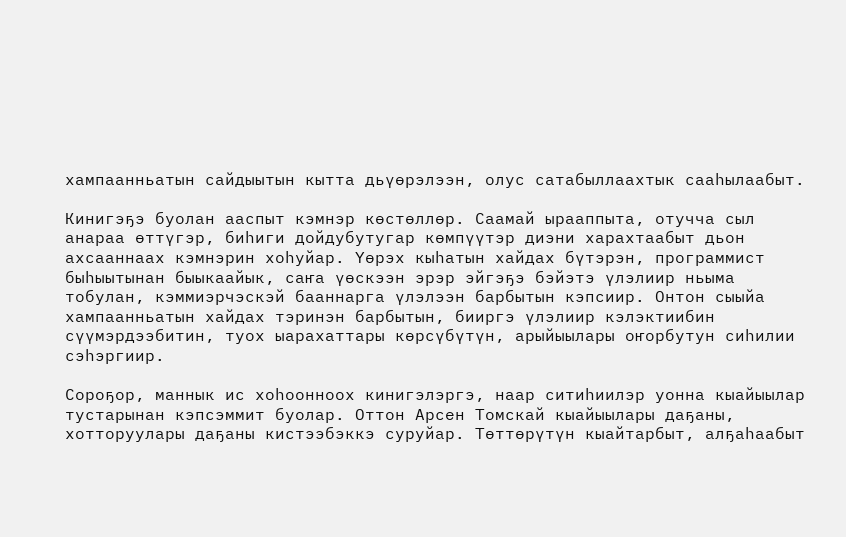хампаанньатын сайдыытын кытта дьүөрэлээн, олус сатабыллаахтык сааһылаабыт.

Кинигэҕэ буолан ааспыт кэмнэр көстөллөр. Саамай ырааппыта, отучча сыл анараа өттүгэр, биһиги дойдубутугар көмпүүтэр диэни харахтаабыт дьон ахсааннаах кэмнэрин хоһуйар. Үөрэх кыһатын хайдах бүтэрэн, программист быһыытынан быыкаайык, саҥа үөскээн эрэр эйгэҕэ бэйэтэ үлэлиир ньыма тобулан, кэммиэрчэскэй бааннарга үлэлээн барбытын кэпсиир. Онтон сыыйа хампаанньатын хайдах тэринэн барбытын, бииргэ үлэлиир кэлэктиибин сүүмэрдээбитин, туох ыарахаттары көрсүбүтүн, арыйыылары оҥорбутун сиһилии сэһэргиир.

Сороҕор, маннык ис хоһоонноох кинигэлэргэ, наар ситиһиилэр уонна кыайыылар тустарынан кэпсэммит буолар. Оттон Арсен Томскай кыайыылары даҕаны, хотторуулары даҕаны кистээбэккэ суруйар. Төттөрүтүн кыайтарбыт, алҕаһаабыт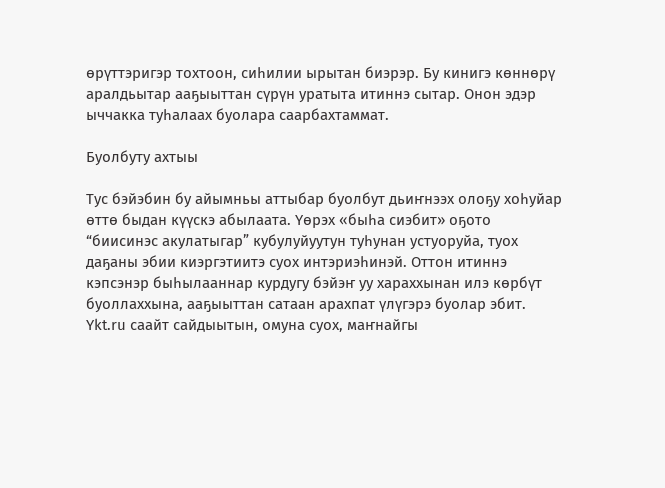өрүттэригэр тохтоон, сиһилии ырытан биэрэр. Бу кинигэ көннөрү аралдьытар ааҕыыттан сүрүн уратыта итиннэ сытар. Онон эдэр ыччакка туһалаах буолара саарбахтаммат.

Буолбуту ахтыы

Тус бэйэбин бу айымньы аттыбар буолбут дьиҥнээх олоҕу хоһуйар өттө быдан күүскэ абылаата. Үөрэх «быһа сиэбит» оҕото “биисинэс акулатыгар” кубулуйуутун туһунан устуоруйа, туох даҕаны эбии киэргэтиитэ суох интэриэһинэй. Оттон итиннэ кэпсэнэр быһылааннар курдугу бэйэҥ уу хараххынан илэ көрбүт буоллаххына, ааҕыыттан сатаан арахпат үлүгэрэ буолар эбит. Ykt.ru саайт сайдыытын, омуна суох, маҥнайгы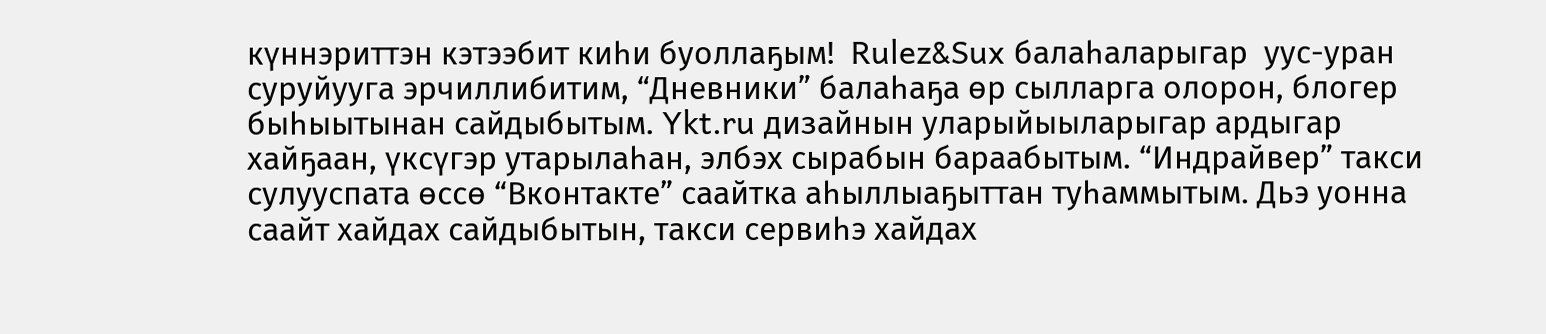күннэриттэн кэтээбит киһи буоллаҕым!  Rulez&Sux балаһаларыгар  уус-уран суруйууга эрчиллибитим, “Дневники” балаһаҕа өр сылларга олорон, блогер быһыытынан сайдыбытым. Ykt.ru дизайнын уларыйыыларыгар ардыгар хайҕаан, үксүгэр утарылаһан, элбэх сырабын бараабытым. “Индрайвер” такси сулууспата өссө “Вконтакте” саайтка аһыллыаҕыттан туһаммытым. Дьэ уонна саайт хайдах сайдыбытын, такси сервиһэ хайдах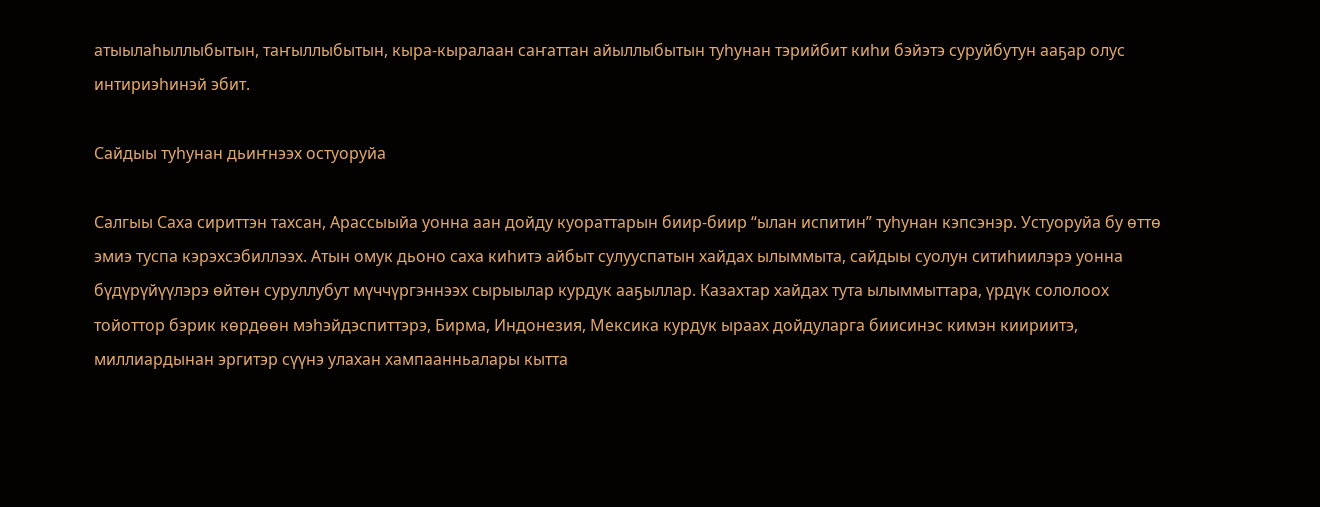атыылаһыллыбытын, таҥыллыбытын, кыра-кыралаан саҥаттан айыллыбытын туһунан тэрийбит киһи бэйэтэ суруйбутун ааҕар олус интириэһинэй эбит.

Сайдыы туһунан дьиҥнээх остуоруйа

Салгыы Саха сириттэн тахсан, Арассыыйа уонна аан дойду куораттарын биир-биир “ылан испитин” туһунан кэпсэнэр. Устуоруйа бу өттө эмиэ туспа кэрэхсэбиллээх. Атын омук дьоно саха киһитэ айбыт сулууспатын хайдах ылыммыта, сайдыы суолун ситиһиилэрэ уонна бүдүрүйүүлэрэ өйтөн суруллубут мүччүргэннээх сырыылар курдук ааҕыллар. Казахтар хайдах тута ылыммыттара, үрдүк сололоох тойоттор бэрик көрдөөн мэһэйдэспиттэрэ, Бирма, Индонезия, Мексика курдук ыраах дойдуларга биисинэс кимэн киириитэ, миллиардынан эргитэр сүүнэ улахан хампаанньалары кытта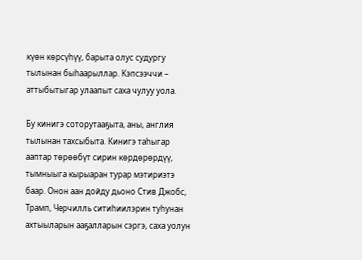күөн көрсүһүү, барыта олус судургу тылынан быһаарыллар. Кэпсээччи – аттыбытыгар улаапыт саха чулуу уола.

Бу кинигэ соторутааҕыта, аны, англия тылынан тахсыбыта. Кинигэ таһыгар ааптар төрөөбүт сирин көрдөрөрдүү, тымныыга кырыаран турар мэтириэтэ баар. Онон аан дойду дьоно Стив Джобс, Трамп, Черчилль ситиһиилэрин туһунан ахтыыларын ааҕалларын сэргэ, саха уолун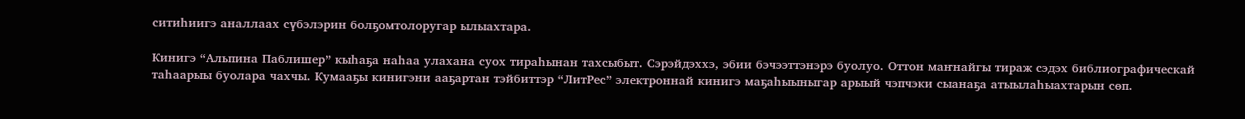ситиһиигэ аналлаах сүбэлэрин болҕомтолоругар ылыахтара.

Кинигэ “Альпина Паблишер” кыһаҕа наһаа улахана суох тираһынан тахсыбыт. Сэрэйдэххэ, эбии бэчээттэнэрэ буолуо. Оттон маҥнайгы тираж сэдэх библиографическай таһаарыы буолара чахчы. Кумааҕы кинигэни ааҕартан тэйбиттэр “ЛитРес” электроннай кинигэ маҕаһыыныгар арыый чэпчэки сыанаҕа атыылаһыахтарын сөп.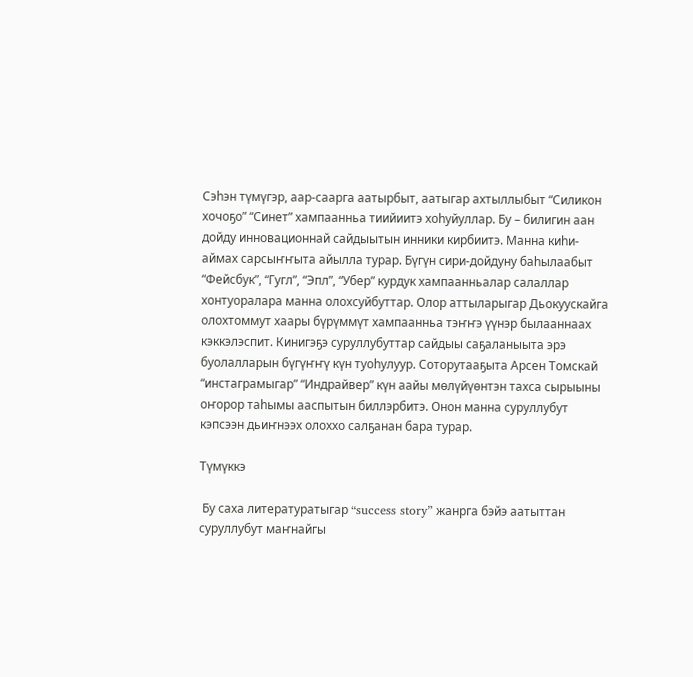Сэһэн түмүгэр, аар-саарга аатырбыт, аатыгар ахтыллыбыт “Силикон хочоҕо” “Синет” хампаанньа тиийиитэ хоһуйуллар. Бу – билигин аан дойду инновационнай сайдыытын инники кирбиитэ. Манна киһи-аймах сарсыҥҥыта айылла турар. Бүгүн сири-дойдуну баһылаабыт “Фейсбук”, “Гугл”, “Эпл”, “Убер” курдук хампаанньалар салаллар хонтуоралара манна олохсуйбуттар. Олор аттыларыгар Дьокуускайга олохтоммут хаары бүрүммүт хампаанньа тэҥҥэ үүнэр былааннаах кэккэлэспит. Кинигэҕэ суруллубуттар сайдыы саҕаланыыта эрэ буолалларын бүгүҥҥү күн туоһулуур. Соторутааҕыта Арсен Томскай “инстаграмыгар” “Индрайвер” күн аайы мөлүйүөнтэн тахса сырыыны оҥорор таһымы ааспытын биллэрбитэ. Онон манна суруллубут кэпсээн дьиҥнээх олоххо салҕанан бара турар.

Түмүккэ

 Бу саха литературатыгар “success story” жанрга бэйэ аатыттан суруллубут маҥнайгы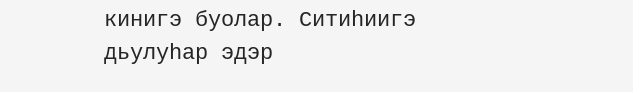кинигэ буолар. Ситиһиигэ дьулуһар эдэр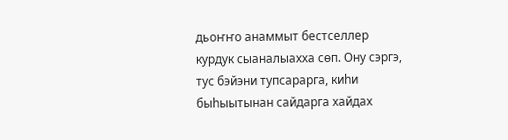дьоҥҥо анаммыт бестселлер курдук сыаналыахха сөп. Ону сэргэ, тус бэйэни тупсарарга, киһи быһыытынан сайдарга хайдах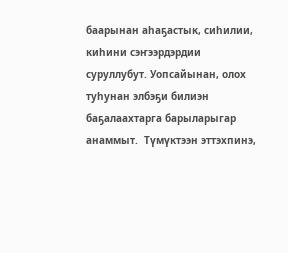баарынан аһаҕастык, сиһилии, киһини сэҥээрдэрдии суруллубут. Уопсайынан, олох туһунан элбэҕи билиэн баҕалаахтарга барыларыгар анаммыт.  Түмүктээн эттэхпинэ,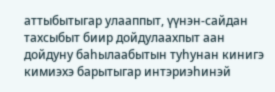аттыбытыгар улааппыт, үүнэн-сайдан тахсыбыт биир дойдулаахпыт аан дойдуну баһылаабытын туһунан кинигэ кимиэхэ барытыгар интэриэһинэй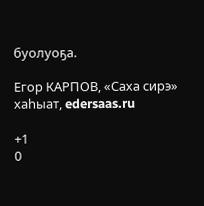буолуоҕа.

Егор КАРПОВ, «Саха сирэ» хаһыат, edersaas.ru

+1
0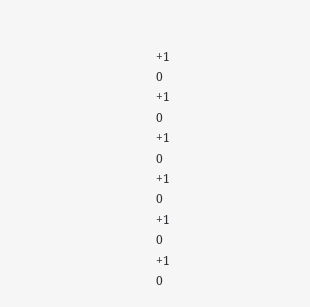+1
0
+1
0
+1
0
+1
0
+1
0
+1
0